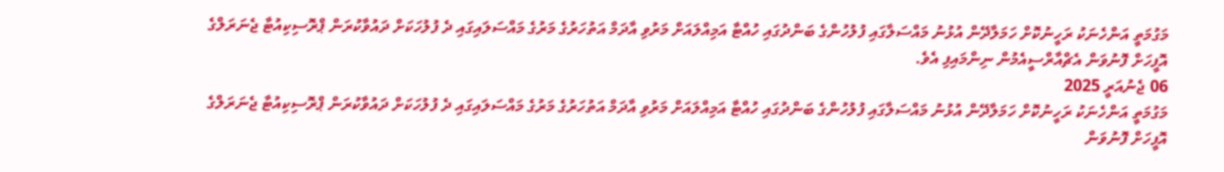މަގުމަތީ އަންހެނަކު ރަހީނުކޮށް ހަމަލާދޭން އުޅުނު މައްސަލާގައި ފުލުހުންގެ ބަންދުގައި ހުއްޓާ އަމިއްލައަށް މަރުވި އާދަމް އަތުހަރުގެ މަރުގެ މައްސަލައިގައި ދެ ފުލުހަކަށް ދައުވާކުރަން ޕްރޮސިކިއުޓާ ޖެނަރަލްގެ އޮފީހަށް ފޮނުވަން އެޗްއާރްސީއެމުން ނިންމައިފި އެވެ.
06 ޖެނުއަރީ 2025
މަގުމަތީ އަންހެނަކު ރަހީނުކޮށް ހަމަލާދޭން އުޅުނު މައްސަލާގައި ފުލުހުންގެ ބަންދުގައި ހުއްޓާ އަމިއްލައަށް މަރުވި އާދަމް އަތުހަރުގެ މަރުގެ މައްސަލައިގައި ދެ ފުލުހަކަށް ދައުވާކުރަން ޕްރޮސިކިއުޓާ ޖެނަރަލްގެ އޮފީހަށް ފޮނުވަން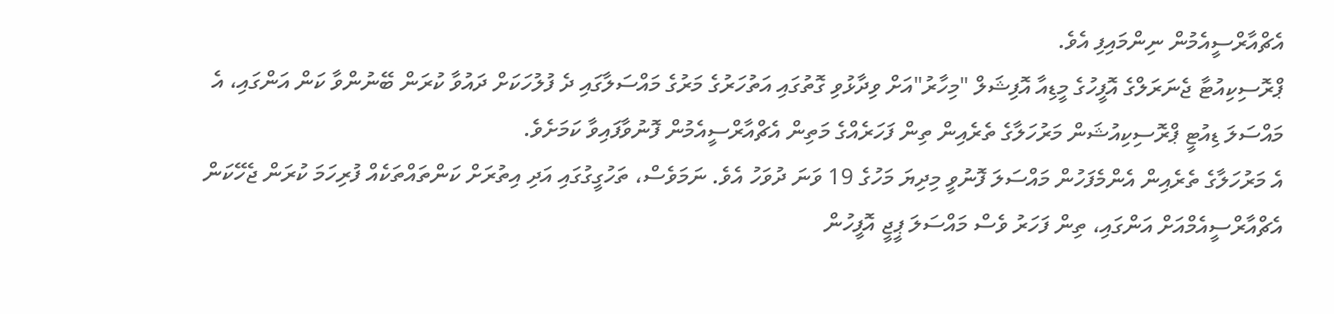އެޗްއާރްސީއެމުން ނިންމައިފި އެވެ.
ޕްރޮސިކިއުޓާ ޖެނަރަލްގެ އޮފީހުގެ މީޑިއާ އޮފިޝަލް "މިހާރު"އަށް ވިދާޅުވި ގޮތުގައި އަތުހަރުގެ މަރުގެ މައްސަލާގައި ދެ ފުލުހަކަށް ދައުވާ ކުރަން ބޭނުންވާ ކަން އަންގައި، އެ މައްސަލަ ޑިއުޓީ ޕްރޮސިކިއުޝަން މަރުހަލާގެ ތެރެއިން ތިން ފަހަރެއްގެ މަތިން އެޗްއާރްސީއެމުން ފޮނުވާފައިވާ ކަމަށެވެ.
އެ މަރުހަލާގެ ތެރެއިން އެންމެފަހުން މައްސަލަ ފޮނުވީ މިދިޔަ މަހުގެ 19 ވަނަ ދުވަހު އެވެ. ނަމަވެސް، ތަހުގީގުގައި އަދި އިތުރަށް ކަންތައްތަކެއް ފުރިހަމަ ކުރަން ޖެހޭކަން އެޗްއާރްސީއެމްއަށް އަންގައި، ތިން ފަހަރު ވެސް މައްސަލަ ޕީޖީ އޮފީހުން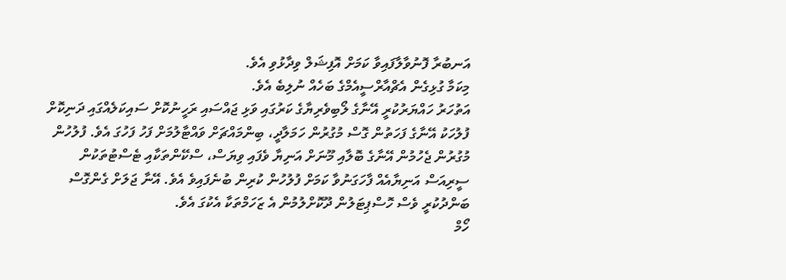އަނބުރާ ފޮނުވާލާފައިވާ ކަމަށް އޮފިޝަލް ވިދާޅުވި އެވެ.
މިކަމާ ގުޅިގެން އެޗްއާރްސީއެމްގެ ބަހެއް ނުލިބެ އެވެ.
އަތުހަރު ހައްޔަރުކުރީ އޭނާގެ ލޯބިވެރިޔާގެ ކަރުގައި ވަޅި ޖައްސައި ރަހީނުކޮށް ސައިކަލެއްގައި ދަނިކޮށް ފުލުހަކު އޭނާގެ ފަހަތުން ގޮސް މުގުރުން ހަމަލާދީ، ބިންމައްޗަށް ވައްޓާލުމަށް ފަހު ފަހުގަ އެވެ. ފުލުހުން މުގުރުން ޖެހުމުން އޭނާގެ ބޮލާއި މޫނަށް އަނިޔާ ވެފައި ވިޔަސް، ސްކޭންތަކާއި ޓެސްޓުތަކުން ސީރިއަސް އަނިޔާއެއް ފާހަގަނުވާ ކަމަށް ފުލުހުން ކުރިން ބުނެފައިވެ އެވެ. އޭނާ ޖަލަށް ގެންގޮސް ބަންދުކުރީ ވެސް ހޮސްޕިޓަލުން ދޫކޮށްލުމުން އެ ޒަހަމްތަކާ އެކުގަ އެވެ.
ހޯމް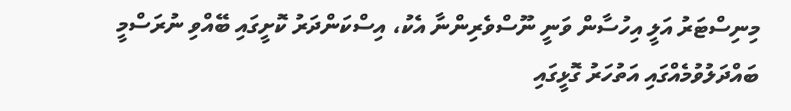މިނިސްޓަރު އަލީ އިހުސާން ވަނީ ނޫސްވެރިންނާ އެކު، އިސްކަންދަރު ކޮށީގައި ބޭއްވި ނުރަސްމީ ބައްދަލުވުމެއްގައި އަތުހަރު ގޮޅީގައި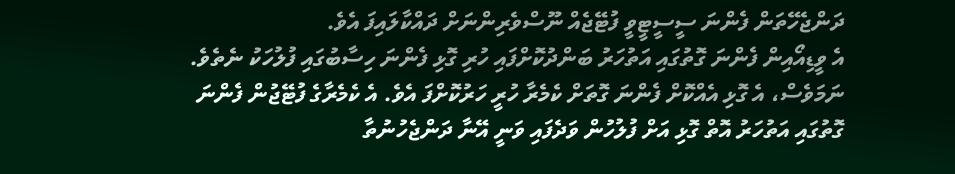ދަންޖެހޭތަން ފެންނަ ސީސީޓީވީ ފުޓޭޖެއް ނޫސްވެރިންނަށް ދައްކާލައިފަ އެވެ.
އެ ވީޑިއޯއިން ފެންނަ ގޮތުގައި އަތުހަރު ބަންދުކޮށްފައި ހުރި ގޮޅި ފެންނަ ހިސާބުގައި ފުލުހަކު ނެތެވެ. ނަމަވެސް، އެ ގޮޅި އެއްކޮށް ފެންނަ ގޮތަށް ކެމެރާ ހުރީ ހަރުކޮށްފަ އެވެ. އެ ކެމެރާގެ ފުޓޭޖުން ފެންނަ ގޮތުގައި އަތުހަރު އޮތް ގޮޅި އަށް ފުލުހުން ވަދެފައި ވަނީ އޭނާ ދަންޖެހުނުތާ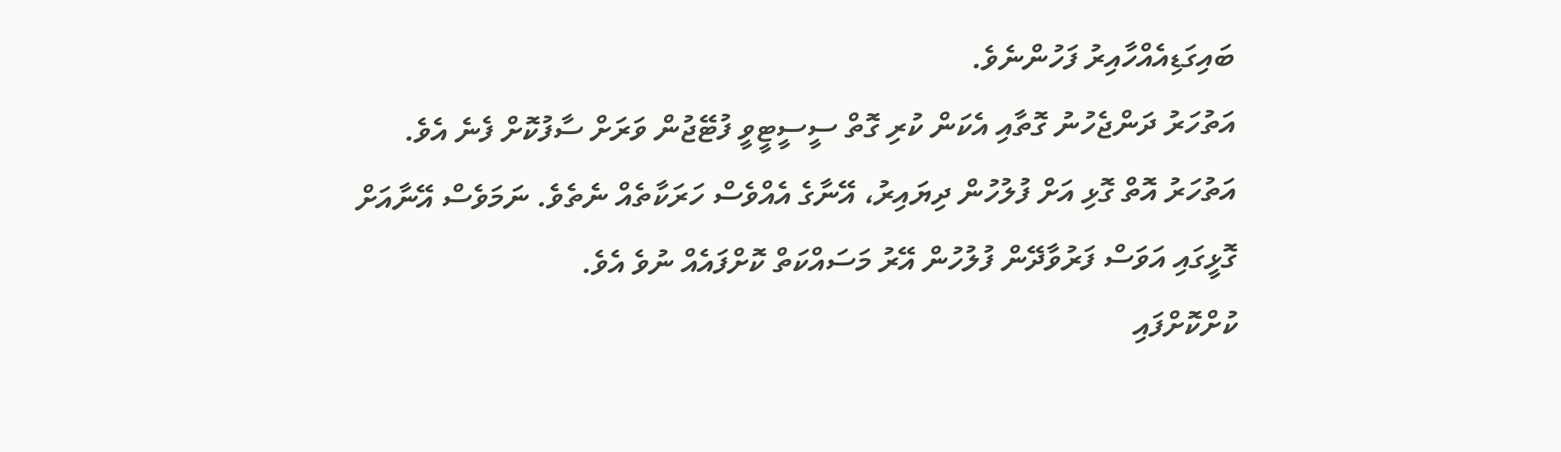ބައިގަޑިއެއްހާއިރު ފަހުންނެވެ.
އަތުހަރު ދަންޖެހުނު ގޮތާއި އެކަން ކުރި ގޮތް ސީސީޓީވީ ފުޓޭޖުން ވަރަށް ސާފުކޮށް ފެނެ އެވެ. އަތުހަރު އޮތް ގޮޅި އަށް ފުލުހުން ދިޔައިރު، އޭނާގެ އެއްވެސް ހަރަކާތެއް ނެތެވެ. ނަމަވެސް އޭނާއަށް ގޮޅީގައި އަވަސް ފަރުވާދޭން ފުލުހުން އޭރު މަސައްކަތް ކޮށްފައެއް ނުވެ އެވެ.
ކުށްކޮށްފައި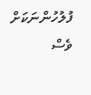ފުލުހުންނަކަށް ވެސް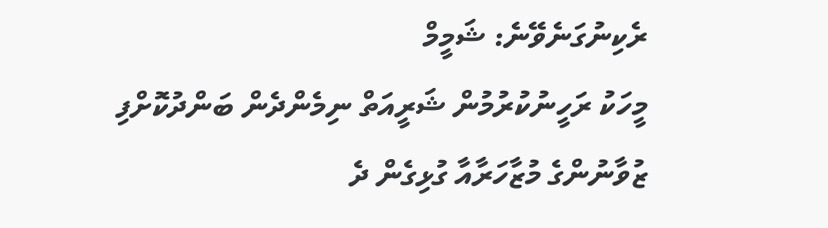ރެކިނުގަނެވޭނެ: ޝަމީމް
މީހަކު ރަހީނުކުރުމުން ޝަރީއަތް ނިމެންދެން ބަންދުކޮށްފި
ޒުވާނުންގެ މުޒާހަރާއާ ގުޅިގެން ދެ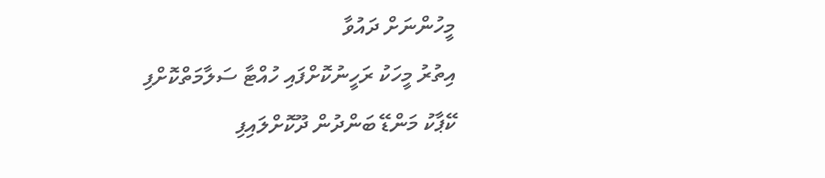މީހުންނަށް ދައުވާ
އިތުރު މީހަކު ރަހީނުކޮށްފައި ހުއްޓާ ސަލާމަތްކޮށްފި
ކޭޕާކު މަންޑޭ ބަންދުން ދޫކޮށްލައިފި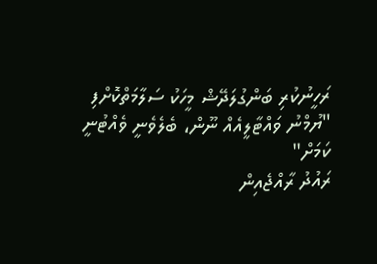ރަހީނުކުރި ބަންގުލަދޭޝް މީހަކު ސަލާމަތްކޮށްފި
"ޔުމްނު ވައްޓާލީއެއް ނޫން، ބެލެވެނީ ވެއްޓުނީ ކަމަށް"
ރައުދު ރާއްޖެއިން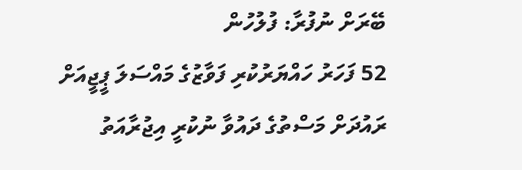ބޭރަށް ނުފުރާ: ފުލުހުން
52 ފަހަރު ހައްޔަރުކުރި ފަވާޒުގެ މައްސަލަ ޕީޖީއަށް
ރައުދަށް މަސްތުގެ ދައުވާ ނުކުރީ އިޖުރާއަތު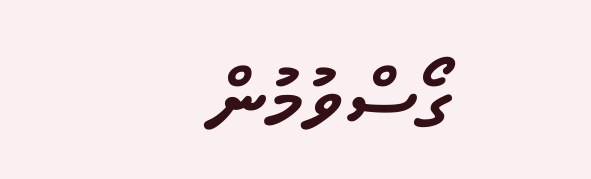ގޯސްވުމުން